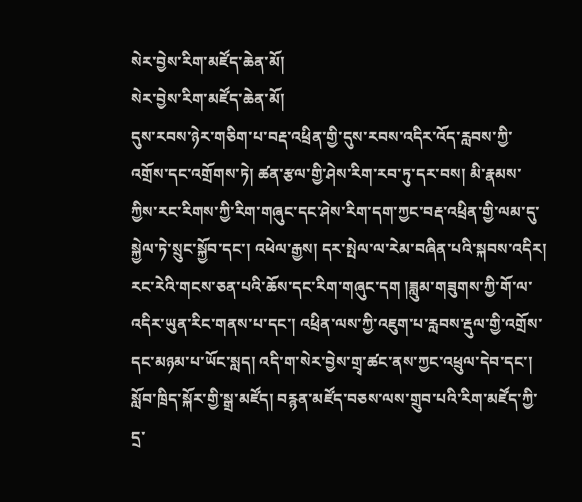སེར་བྱེས་རིག་མཛོད་ཆེན་མོ།
སེར་བྱེས་རིག་མཛོད་ཆེན་མོ།
དུས་རབས་ཉེར་གཅིག་པ་བརྡ་འཕྲིན་གྱི་དུས་རབས་འདིར་འོད་རླབས་ཀྱི་འགྲོས་དང་འགྲོགས་ཏེ། ཚན་རྩལ་གྱི་ཤེས་རིག་རབ་ཏུ་དར་བས། མི་རྣམས་ཀྱིས་རང་རིགས་ཀྱི་རིག་གཞུང་དང་ཤེས་རིག་དག་ཀྱང་བརྡ་འཕྲིན་གྱི་ལམ་དུ་སྐྱེལ་ཏེ་སྲུང་སྐྱོབ་དང་། འཕེལ་རྒྱས། དར་སྤེལ་ལ་རེམ་བཞིན་པའི་སྐབས་འདིར། རང་རེའི་གངས་ཅན་པའི་ཆོས་དང་རིག་གཞུང་དག །ཟླུམ་གཟུགས་ཀྱི་གོ་ལ་འདིར་ཡུན་རིང་གནས་པ་དང་། འཕྲིན་ལས་ཀྱི་འཇུག་པ་རླབས་རྡུལ་གྱི་འགྲོས་དང་མཉམ་པ་ཡོང་སླད། འདི་ག་སེར་བྱེས་གྲྭ་ཚང་ནས་ཀྱང་འཕྲུལ་དེབ་དང་། སློབ་ཁྲིད་སྐོར་གྱི་སྒྲ་མཛོད། བརྙན་མཛོད་བཅས་ལས་གྲུབ་པའི་རིག་མཛོད་ཀྱི་དྲ་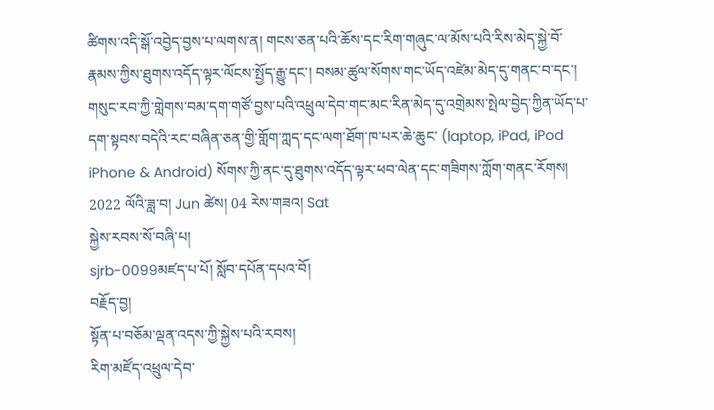ཚིགས་འདི་སྒོ་འབྱེད་བྱས་པ་ལགས་ན། གངས་ཅན་པའི་ཆོས་དང་རིག་གཞུང་ལ་མོས་པའི་རིས་མེད་སྐྱེ་བོ་རྣམས་ཀྱིས་ཐུགས་འདོད་ལྟར་ལོངས་སྤྱོད་རྒྱུ་དང་། བསམ་ཚུལ་སོགས་གང་ཡོད་འཛེམ་མེད་དུ་གནང་བ་དང་། གསུང་རབ་ཀྱི་གླེགས་བམ་དག་གཙོ་བྱས་པའི་འཕྲུལ་དེབ་གང་མང་རིན་མེད་དུ་འགྲེམས་སྤེལ་བྱེད་ཀྱིན་ཡོད་པ་དག་སྟབས་བདེའི་རང་བཞིན་ཅན་གྱི་གློག་ཀླད་དང་ལག་ཐོག་ཁ་པར་ཆེ་ཆུང་ (laptop, iPad, iPod iPhone & Android) སོགས་ཀྱི་ནང་དུ་ཐུགས་འདོད་ལྟར་ཕབ་ལེན་དང་གཟིགས་ཀློག་གནང་རོགས།
2022 ལོའི་ཟླ་བ། Jun ཚེས། 04 རེས་གཟའ། Sat
སྐྱེས་རབས་སོ་བཞི་པ།
sjrb-0099མཛད་པ་པོ། སློབ་དཔོན་དཔའ་བོ།
བརྗོད་བྱ།
སྟོན་པ་བཅོམ་ལྡན་འདས་ཀྱི་སྐྱེས་པའི་རབས།
རིག་མཛོད་འཕྲུལ་དེབ་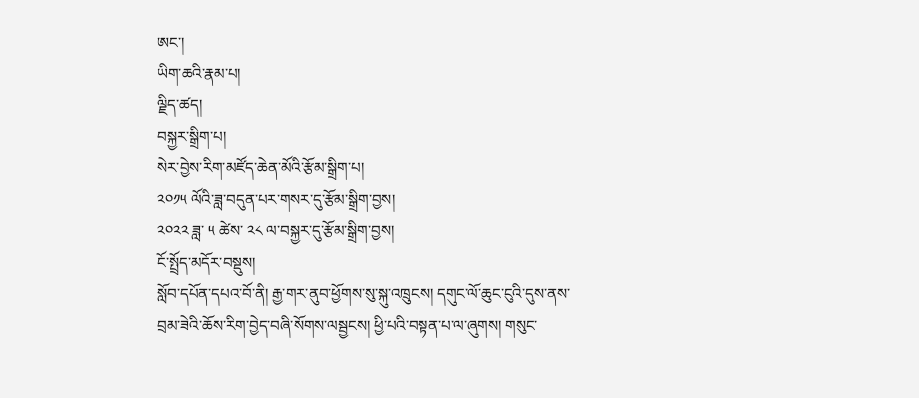ཨང་།
ཡིག་ཆའི་རྣམ་པ།
ལྗིད་ཚད།
བསྐྱར་སྒྲིག་པ།
སེར་བྱེས་རིག་མཛོད་ཆེན་མོའི་རྩོམ་སྒྲིག་པ།
༢༠༡༥ ལོའི་ཟླ་བདུན་པར་གསར་དུ་རྩོམ་སྒྲིག་བྱས།
༢༠༢༢ ཟླ་ ༥ ཚེས་ ༢༨ ལ་བསྐྱར་དུ་རྩོམ་སྒྲིག་བྱས།
ངོ་སྤྲོད་མདོར་བསྡུས།
སློབ་དཔོན་དཔའ་བོ་ནི། རྒྱ་གར་ནུབ་ཕྱོགས་སུ་སྐུ་འཁྲུངས། དགུང་ལོ་ཆུང་ངུའི་དུས་ནས་བྲམ་ཟེའི་ཆོས་རིག་བྱེད་བཞི་སོགས་ལསྦྱངས། ཕྱི་པའི་བསྟན་པ་ལ་ཞུགས། གསུང་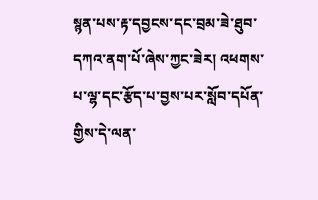སྙན་པས་རྟ་དབྱངས་དང་བྲམ་ཟེ་ཐུབ་དཀའ་ནག་པོ་ཞེས་ཀྱང་ཟེར། འཕགས་པ་ལྷ་དང་རྩོད་པ་བྱས་པར་སློབ་དཔོན་གྱིས་དེ་ལན་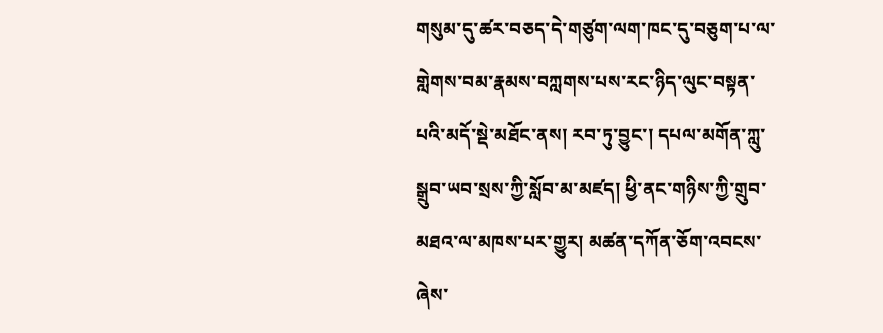གསུམ་དུ་ཚར་བཅད་དེ་གཙུག་ལག་ཁང་དུ་བཅུག་པ་ལ་གླེགས་བམ་རྣམས་བཀླགས་པས་རང་ཉིད་ལུང་བསྟན་པའི་མདོ་སྡེ་མཐོང་ནས། རབ་ཏུ་བྱུང་། དཔལ་མགོན་ཀླུ་སྒྲུབ་ཡབ་སྲས་ཀྱི་སློབ་མ་མཛད། ཕྱི་ནང་གཉིས་ཀྱི་གྲུབ་མཐའ་ལ་མཁས་པར་གྱུར། མཚན་དཀོན་ཅོག་འབངས་ཞེས་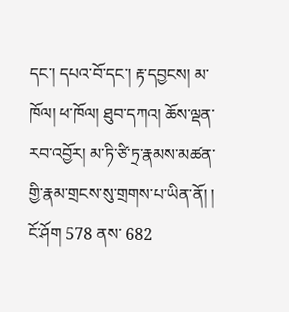དང་། དཔའ་བོ་དང་། རྟ་དབྱངས། མ་ཁོལ། ཕ་ཁོལ། ཐུབ་དཀའ། ཆོས་ལྡན་རབ་འབྱོར། མ་ཏི་ཙི་ཏྲ་རྣམས་མཚན་གྱི་རྣམ་གྲངས་སུ་གྲགས་པ་ཡིན་ནོ། །
ངོ་ཤོག 578 ནས་ 682